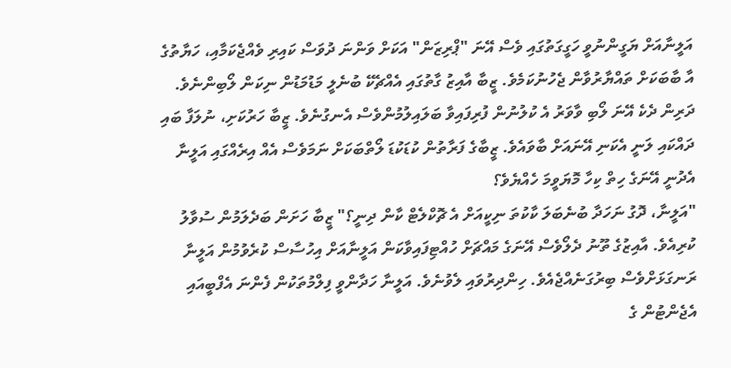އަލީނާއަށް ޔަގީންނުވީ ހަގީގަތުގައި ވެސް އޭނަ "ޕްރިޒަން" އަކަށް ވަންނަ ދުވަސް ކައިރި ވެއްޖެކަމާއި، ހަޔާތުގެ އާ ބާބަކަށް ތައްޔާރުވާން ޖެހުނުކަމެވެ. ޒީބާ އާއިޒު ގާތުގައި އެއްޗެކޭ ބުނެލީ މަޑުމަޑުން ނިކަން ލޯބިންނެވެ. ދަރިން ދެކެ އޭނަ ލޯބި ވާވަރު އެ ކުލުނުން ފުރިފައިވާ ބަލައިލުމުންވެސް އެނގުނެވެ. ޒީބާ ހަރުކަށި، ނުލަފާ ބައި ދައްކައި ލަނީ އެކަނި އޭނައަށް ބާވައެވެ. ޒީބާގެ ފަރާތުން ކުޑަކުޑަ ލޯތްބަކަށް ނަމަވެސް އެއް އިރެއްގައި އަލީނާ އެދުނީ އޭނަގެ ހިތް ކިހާ މޮޔަވީމަ ހެއްޔެވެ؟
"އަލީނާ، ދޮގު ނަހަދާ ބުނެބަލަ ކާކުތަ ނިކީއަށް އެ ޗޮކްލެޓް ކާން ދިނީ؟" ޒީބާ ހަށަން ބަދެލަމުން ސުވާލު ކުރިއެވެ. އާއިޒުގެ ތޫނު ދެލޯވެސް އޭނަގެ މައްޗަށް ހުއްޓިފައިވާކަން އަލީނާއަށް އިހުސާސް ކުރެވުމުން އަލީނާ ރަނގަޅަށްވެސް ބިރުގަނެއްޖެއެވެ. ހިންދިރުވައި ލެވުނެވެ. އަލީނާ ހަދާންވީ ފިލްމުތަކުން ފެންނަ އެފްބީއައި އެޖެންޓުން ގެ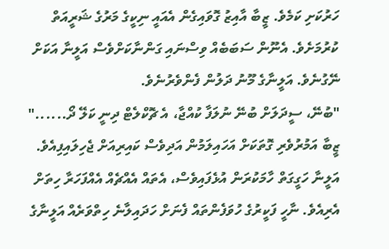ހަރުކަށި ކަމެވެ. ޒީބާ އާއިޒު ގޮވައިގެން އެއައީ ނިކީގެ މަރުގެ ޝަރީއަތް ކުރުމަށެވެ. އެނޫން ސަބަބެއް ވިސްނައި ގަންނާކަށްވެސް އަލީނާ އަކަށް ނޭގުނެވެ. އަލީނާގެ މޫނު ދަލުން ފެންވެރުނެވެ.
"ބުނޭ، ސީދަލަށް ބުނޭ ނުލަފާ ކުއްޖާ، އެ ޗޮކްލެޓް ދިނީ ކަލޭ ދޯ......" ޒީބާ އަމުރުވެރި ގޮތަކަށް އަހައިލަމުން އަދިވެސް ކައިރިއަށް ޖެހިލައިފިއެވެ. އަލީނާ ހަގީގަތް ހާމަކުރަން އުޅެފައިވެސް، އެތައް އެއްޗެއް އެއްފަހަރާ ހިތަށް އެރިއެވެ. ނާހީ ފަކީރުގެ ހުވަފެންތައް ފެނަށް ހަދައިލާނެ ހިތްވަރެއް އަލީނާގެ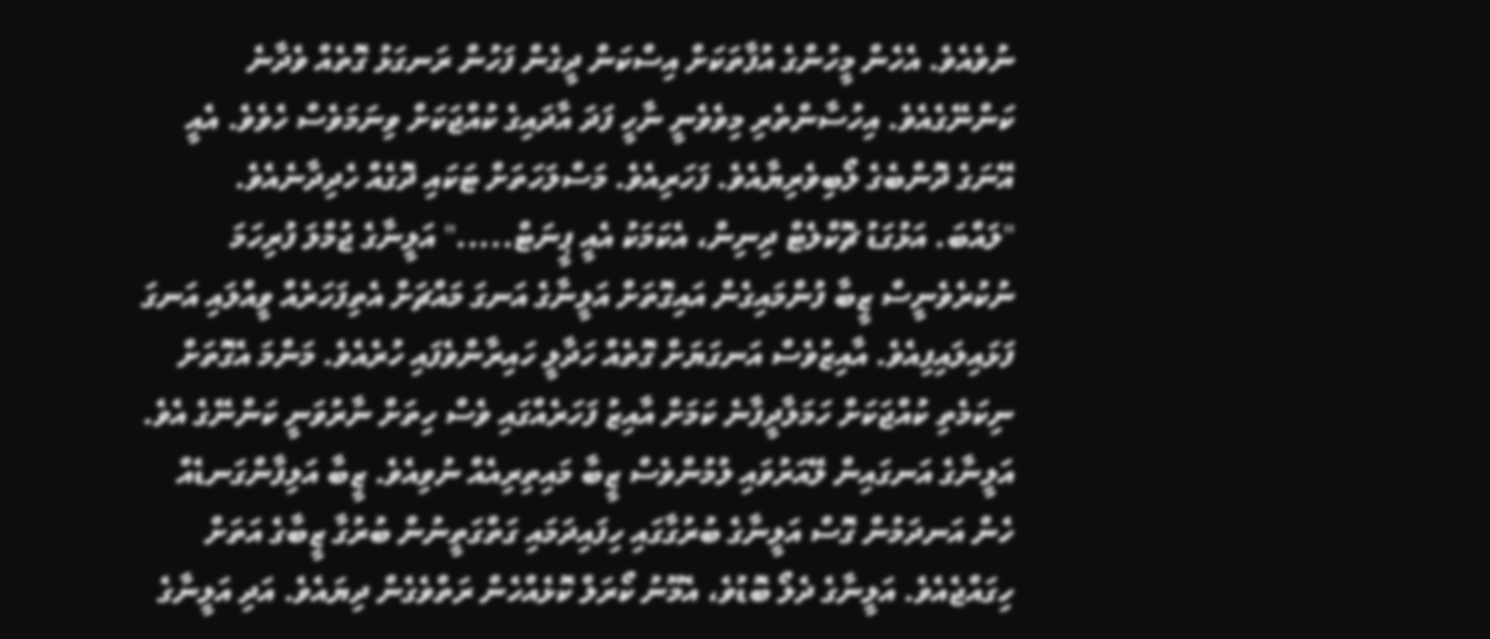ނުވެއެވެ. އެހެން މީހުންގެ އުފާތަކަށް އިސްކަން ދީގެން ފަހުން ރަނގަޅު ގޮތެއް ވެދާނެ ކަންނޭގެއެވެ. އިހުސާންތެރި މިވެވެނީ ނާހީ ފަދަ އާދައިގެ ކުއްޖަކަށް ވިނަމަވެސް ހެވެވެ. އެއީ އޭނަގެ ދޮންބެގެ ލޯބިވެރިޔާއެވެ. ފަހަރިއެވެ. މަސްލަހަތަށް ޓަކައި ދޮގެއް ހެދިދާނެއެވެ.
"ލައްބަ. އަޅުގަޑު ޗޮކްލެޓް ދިނިން، އެކަމަކު އެއީ ޕީނަޓް....." އަލީނާގެ ޖުމްލަ ފުރިހަމަ ނުކުރެވެނީސް ޒީބާ ފުންމައިގެން އައިގޮތަށް އަލީނާގެ އަނގަ މައްޗަށް އެތިފަހަރެއް ވީއްލައި އަނގަ ފަޅައިލައިފިއެވެ. އާއިޒުވެސް އަނގަޔަށް ގޮތެއް ހަދާލީ ހައިރާންވެފައި ހުރެއެވެ. މަންމަ އެގޮތަށް ނިކަމެތި ކުއްޖަކަށް ހަމަލާދީފާނެ ކަމަށް އާއިޒު ފަހަރެއްގައި ވެސް ހިތަށް ނާރުވަނީ ކަންނޭގެ އެވެ. އަލީނާގެ އަނގައިން ލޭއަރުވައި ލުމުންވެސް ޒީބާ މައިތިރިއެއް ނުވިއެވެ. ޒީބާ އަލިފާންގަނޑެއް ހެން އަނދަމުން ގޮސް އަލީނާގެ ބުރުގާގައި ހިފައިދަމައި ގަތްގަތީނުން ބުރުގާ ޒީބާގެ އަތަށް ހިގައްޖެއެވެ. އަލީނާގެ ދެލޯ ބޮޑުވެ، އެމޫނު ކޯރަލް ކޮޅެއްހެން ރަތްވެގެން ދިޔައެވެ. އަދި އަލީނާގެ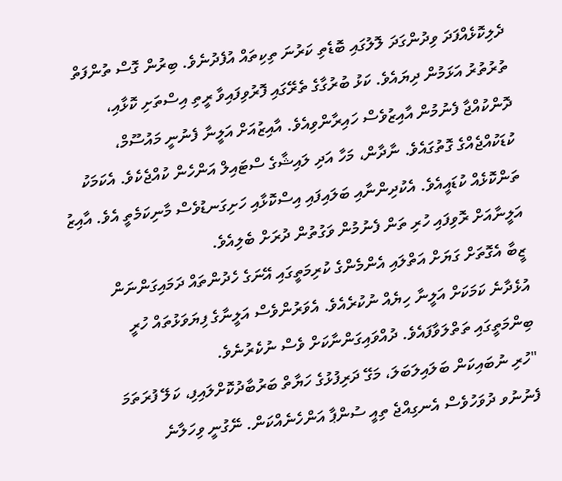ދެލިކޮޅެއްފަދަ ވިދުންގަދަ ލޮލުގައި ބޮޑެތި ކަރުނަ ތިކިތައް އުފެދުނެވެ. ބިރުން ގޮސް ތުންފަތް ތުރުތުރު އަޅަމުން ދިޔައެވެ. ކަޅު ބުރުގާގެ ތެރޭގައި ފޮރުވިފައިވާ ރީތި އިސްތަށި ކޮޅާއި، ދޮންކުއްޖާ ފެނުމުން އާއިޒުވެސް ހައިރާންވިއެވެ. އާއިޒުއަށް އަލީނާ ފެނުނީ މައުސޫމް، ކުޑަކުއްޖެއްގެ ގޮތުގައެވެ. ނާދާން، މަހާ އަދި ލައިޝާގެ ސްޓައިލް އަންހެން ކުއްޖެކެވެ. އެކަމަކު ތަންކޮޅެއް ކުޑައީއެވެ. އެކުދިންނާއި ބަލައިފައި އިސްކޮޅާއި ހަށިގަނޑުވެސް މާނިކަމެތީ އެވެ. އާއިޒު އަލީނާއަށް ރޮވިފައި ހުރި ތަން ފެނުމުން ވަގުތުން ދުރަށް ބެލިއެވެ.
ޒީބާ އެގޮތަށް ގަޔަށް އަތްލައި އެންމެންގެ ކުރިމަތީގައި އޭނަގެ ހެދުންތައް ދަމައިގަންނަން އުޅެދާނެ ކަމަކަށް އަލީނާ ހިޔެއް ނުކުރެއެވެ. އެވަރުންވެސް އަލީނާގެ ފިޔަވަޅުތައް ހުރީ ބިންމަތީގައި ތަތްލަވާފައެވެ. ދުއްވައިގަންނާކަށް ވެސް ނުކެރުނެވެ.
"ހުރި ނުބައިކަން ބަލައިލަބަލަ، މަގޭ ދަރިފުޅުގެ ހަޔާތް ބަރުބާދުކޮށްލައިފި، ކަލޭ ފުރަތަމަ ފެނުނުވ ދުވަހުވެސް އެނގިއްޖެ ތިއީ ސުންޕާ އަންހެނެއްކަން. ނޭގުނީ ވިހަލާނެ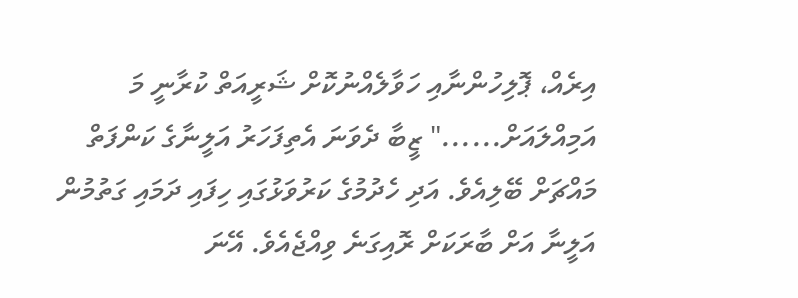އިރެއް، ޕޮލިހުންނާއި ހަވާލެއްނުކޮށް ޝަރީއަތް ކުރާނީ މަ އަމިއްލައަށް......" ޒީބާ ދެވަނަ އެތިފަހަރު އަލީނާގެ ކަންފަތް މައްޗަށް ބޭލިއެވެ. އަދި ހެދުމުގެ ކަރުވަޅުގައި ހިފައި ދަމައި ގަތުމުން އަލީނާ އަށް ބާރަކަށް ރޮއިގަނެ ވިއްޖެއެވެ. އޭނަ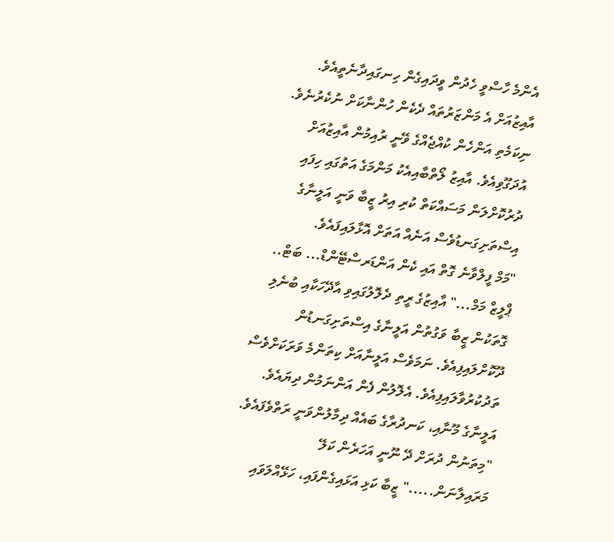އެންމެ ހާސްވީ ހެދުން ވީދައިގެން ހިނގައިދާނެތީއެވެ. އާއިޒުއަށް އެ މަންޒަރުތައް ދެކެން ހުންނާކަށް ނުކެރުނެވެ. ނިކަމެތި އަންހެން ކުއްޖެއްގެ ވޭނީ ރުއިމުން އާއިޒުއަށް އުދަގޫވިއެވެ. އާއިޒު ލޯތްބާއިއެކު މަންމަގެ އަތުގައި ހިފައި ދުރުކޮށްލަން މަސައްކަތް ކުރި އިރު ޒީބާ ވަނީ އަލީނާގެ އިސްތަށިގަނޑުވެސް އަނެއް އަތަށް އޮޅާލައިފައެވެ.
"މަމް ފީލްވާނެ ގޮތް އައި ކެން އަންޑަރސްޓޭންޑް... ބަޓް.. ޕްލީޒް މަމް..." އާއިޒުގެ ރީތި ދެލޮލުގައިވި އާދޭހަކާއި ބުނެލި ގޮތަކުން ޒީބާ ވަގުތުން އަލީނާގެ އިސްތަށިގަނޑުން ދޫކޮށްލައިފިއެވެ. ނަމަވެސް އަލީނާއަށް ކިތަންމެ ވަރަކަށްވެސް ތަދުކުރުވާލައިފިއެވެ. އެލޮލުން ފެން އަންނަމުން ދިޔައެވެ. އަލީނާގެ މޫނާއި، ކަނދުރާގެ ބައެއް ދިމާލުންވަނީ ރަތްވެފައެވެ.
"މިތަނުން ދުރަށް ދޭ ނޫނީ އަހަރެން ކަލޭ މަރައިލާނަން....." ޒީބާ ކަޅި އަޅައިގެންފައި، ހަޅޭއްލަވައި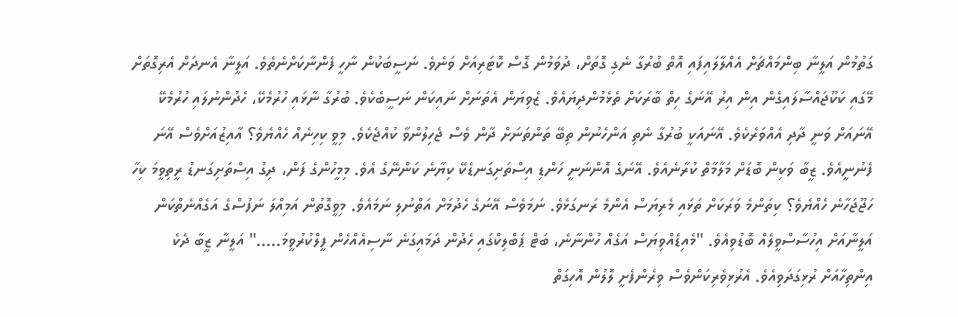ގަތުމުން އަލީނާ ބިންމައްޗަށް އެއްލާލައިފައި އޮތް ބުރުގާ ނެގި ގޮތަށް، ދުވަމުން ގޮސް ކޮޓަރިއަށް ވަނެވެ. ނަސީބަކުން ނާހީ ފެންނާކަށްނެތެވެ. އަލީނާ އެނދަށް އެރިގޮތަށް މޭގައި ކަކޫޖައްސާލައިގެން އިން އިރު އޭނަގެ ހިތް ބާރަކަށް ތެޅެމުންދިޔައެވެ. ޒެވިޔަން އެތަނަށް ނައިކަން ނަސީބެކެވެ. ބުރުގާ ނާޅައި ހުރުމެކޭ، ހެދުންނުލައި ހުރުމެކޭ އޭނައަށް ވަނީ ދާދި އެއްވަރެކެވެ. އޭނައަކީ ބުރުގާ ނެތި އަންހެނުން ތިބޭ ތަންތަނަށް ދާން ވެސް ޖެހިލުންވާ ކުއްޖެކެވެ. މިވީ ކިހިނެއް ހެއްޔެވެ؟ އާއިޒުއަށްވެސް އޭނަ ފެނުނީއެވެ. ޒީބާ ވަކިން ބޮޑަށް މަލާމާތް ކުރާނެއެވެ. އޭނަގެ އޮންނަނީ ހަންޑި އިސްތަށިގަނޑެކޭ ކިޔާނެ ކަންނޭގެ އެވެ. މިމީހުންގެ ފަން، ދިގު އިސްތަށިގަނޑު ރީތިވީމަ ކިހާ ހަޖޫޖަހާނެ ހެއްޔެވެ؟ ކިތަންމެ ވަރަކަށް ތަޅައި މެރިޔަސް އެންމެ ރަނގަޅެވެ. ނަމަވެސް އޭނަގެ ހެދުމަށް އަތްނުލި ނަމައެވެ. މިވީގޮތުން އަމިއްލަ ނަފުސްގެ އަގެއްނެތްކަން އަލީނާއަށް އިހުސާސްވީލެއް ބޮޑުވިއެވެ. "މެއިޑެއްވިޔަސް އަގެއް ހުންނާނެ، ބަޓް ޕަބްލިކްގައި ހެދުން ދަމައިގަނެ ނާސިއެއްހެން ފީލްކުރުވީމަ....." އަލީނާ ޒީބާ ދެކެ އިންތިހާއަށް ރުޅިގަދަވިއެވެ. އެރުޅިވެރިކަންވެސް ވިރެންފެށީ ލޮލުން އޮހިގަތް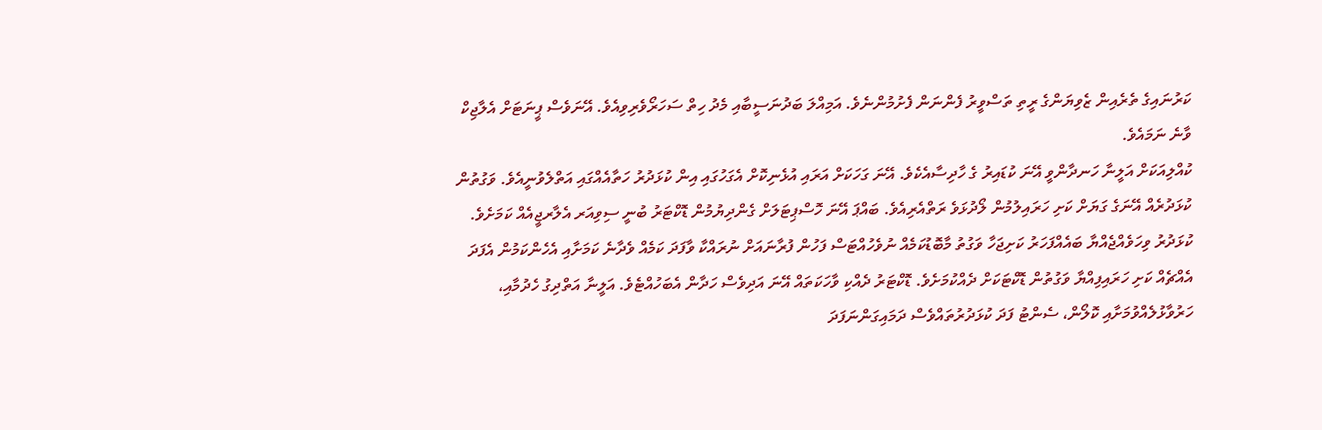ކަރުނައިގެ ތެރެއިން ޒެވިޔަންގެ ރީތި ތަސްވީރު ފެންނަން ފެށުމުންނެވެ. އަމިއްލަ ބަދުނަސީބާއި މެދު ހިތް ސަހަރޯވެރިވިއެވެ. އޭނަވެސް ޕީނަޓަށް އެލާޖިކް ވާނެ ނަމައެވެ.
ކުއްލިއަކަށް އަލީނާ ހަނދާންވީ އޭނަ ކުޑައިރު ގެ ހާދިސާއެކެވެ. އޭނަ ގަހަކަށް އަރައި އުޅެނިކޮށް އެގަހުގައި އިން ކުޅަދުރު ހަތާއެއްގައި އަތްލެވުނީއެވެ. ވަގުތުން ކުޅަދުރެއް އޭނަގެ ގަޔަށް ކަށި ހަރައިލުމުން ލޯދުޅަވެ ރަތްއެރިއެވެ. ބައްޕަ އޭނަ ހޮސްޕިޓަލަށް ގެންދިޔުމުން ޑޮކްޓަރު ބުނީ ސިވިއަރ އެލާރޖީއެއް ކަމަށެވެ. ކުޅަދުރު ވިހަވެއްޖެއްޔާ ބައެއްފަހަރު ކަށިޖަހާ ވަގުތު މާބޮޑުކަމެއް ނުވެހުއްޓަސް ފަހުން ފުރާނައަށް ނުރައްކާ ވާފަދަ ކަމެއް ވެދާނެ ކަމަށާއި އެހެންކަމުން އެފަދަ އެއްޗެއް ކަށި ހަރައިފިއްޔާ ވަގުތުން ޑޮކްޓަކަށް ދެއްކުމަށެވެ. ޑޮކްޓަރު ދެއްކި ވާހަކަތައް އޭނަ އަދިވެސް ހަދާން އެބަހުއްޓެވެ. އަލީނާ އަތްދިގު ހެދުމާއި، ހަރުވާޅުލެއްވުމަށާއި ކޮލޯން، ސެންޓު ފަދަ ކުޅަދުރުތައްވެސް ދަމައިގަންނަފަދަ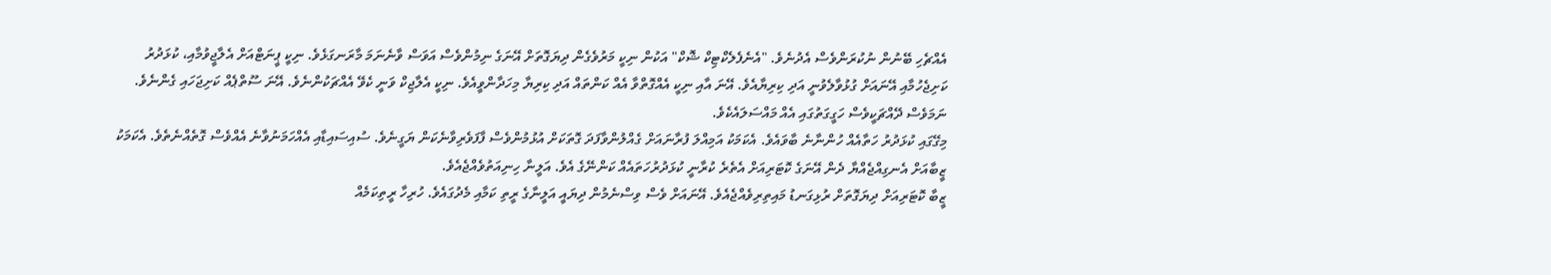އެއްޗެހި ބޭނުން ނުކުރަންވެސް އެދުނެވެ. "އެނެފެލެކްޓިކް ޝޮކް" އަކުން ނިކީ މަރުވެގެން ދިޔަގޮތަށް އޭނަގެ ނިމުންވެސް އަވަސް ވާނެނަމަ މާރަނގަޅެވެ. ނިކީ ޕީނަޓްއަށް އެލާޖީވުމާއި، ކުޅަދުރު ކަށިޖެހުމާއި އޭނައަށް ގުޅުވާލެވުނީ އަދި ކިރިޔާއެވެ. އޭނަ އާއި ނިކީ އެއްގޮތްވާ އެއް ކަންތައް އަދި ކިރިޔާ މިހަދާންވީއެވެ. ނިކީ އެލާޖިކް ވަނީ ކެވޭ އެއްޗަކުންނެވެ. އޭނަ ސޫތްޕެއް ކަށިޖަހައި ގެންނެވެ. ނަމަވެސް ދޭއްޗަކީވެސް ހަގީގަތުގައި އެއް މައްސަލައެކެވެ.
މިގޭގައި ކުޅަދުރު ހަތާއެއް ހުންނާނެ ބާވައެވެ. އެކަމަކު އަމިއްލަ ފުރާނައަށް ގެއްލުންވާފަދަ ގޮތަކަށް އުޅުމުންވެސް ފާފަވެރިވާނެކަން ޔަގީނެވެ. ސުއިސައިޑާއި އެއްހަމަނުވާނެ އެއްވެސް ގޮތެއްނެތެވެ. އެކަމަކު ޒީބާއަށް އެނގިއްޖެއްޔާ ދެން އޭނަގެ ކޮޓަރިއަށް އެތެރެ ކުރާނީ ކުޅަދުރުހަތައެއް ކަންނޭގެ އެވެ. އަލީނާ ހިނިއަތުވެއްޖެއެވެ.
ޒީބާ ކޮޓަރިއަށް ދިޔަގޮތަށް ރުޅިގަނޑު މައިތިރިވެއްޖެއެވެ. އޭނައަށް ވެސް ވިސްނެމުން ދިޔައީ އަލީނާގެ ރީތި ކަމާއި މެދުގައެވެ. ހުރިހާ ރީތިކަމެއް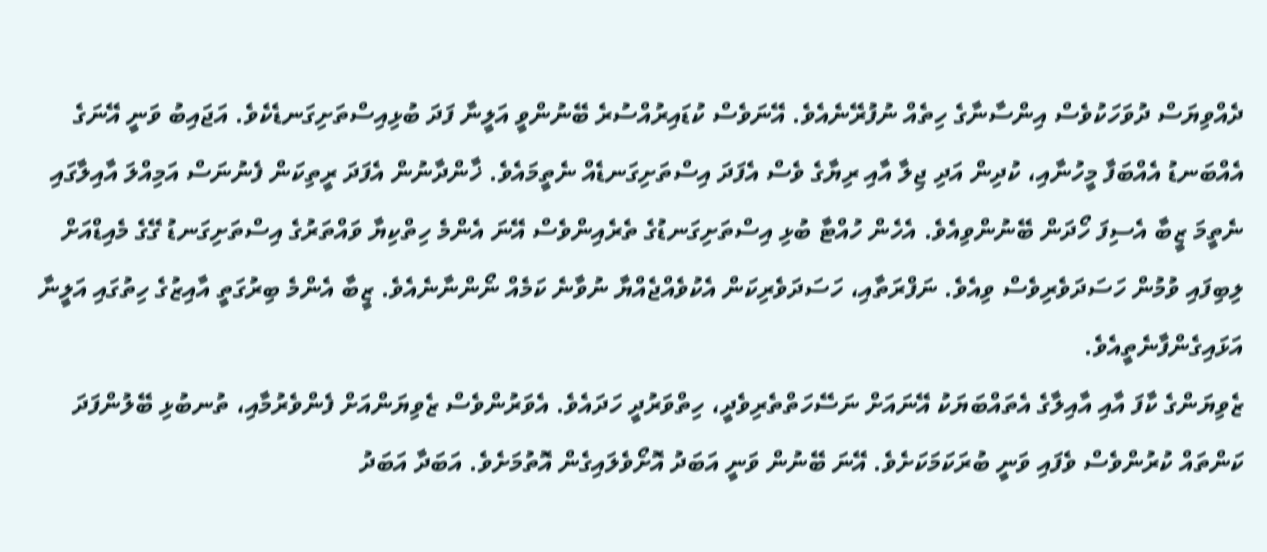ދެއްވިޔަސް ދުވަހަކުވެސް އިންސާނާގެ ހިތެއް ނުފުރޭނެއެވެ. އޭނަވެސް ކުޑައިރުއްސުރެ ބޭނުންވީ އަލީނާ ފަދަ ބުޅިއިސްތަށިގަނޑެކެވެ. އަޖައިބު ވަނީ އޭނަގެ އެއްބަނޑު އެއްބަފާ މީހުނާއި، ކުދިން އަދި ޖިލާ އާއި ރިޔާގެ ވެސް އެފަދަ އިސްތަށިގަނޑެއް ނެތީމައެވެ. ޚާންދާނުން އެފަދަ ރީތިކަން ފެނުނަސް އަމިއްލަ އާއިލާގައި ނެތީމަ ޒީބާ އެސިފަ ހޯދަން ބޭނުންވިއެވެ. އެހެން ހުއްޓާ ބުޅި އިސްތަށިގަނޑުގެ ތެރެއިންވެސް އޭނަ އެންމެ ހިތްކިޔާ ވައްތަރުގެ އިސްތަށިގަނޑު ގޭގެ މެއިޑްއަށް ލިބިފައި ވުމުން ހަސަދަވެރިވެސް ވިއެވެ. ނަފްރަތާއި، ހަސަދަވެރިކަން އެކުވެއްޖެއްޔާ ނުވާނެ ކަމެއް ނޯންނާނެއެވެ. ޒީބާ އެންމެ ބިރުގަތީ އާއިޒުގެ ހިތުގައި އަލީނާ އަޅައިގެންފާނެތީއެވެ.
ޒެވިޔަންގެ ކާފަ އާއި އާއިލާގެ އެތައްބަޔަކު އޭނައަށް ނަސޭހަތްތެރިވެދީ، ހިތްވަރުދީ ހަދައެވެ. އެވަރުންވެސް ޒެވިޔަންއަށް ފެންވެރުމާއި، ތުނބުޅި ބޭލުންފަދަ ކަންތައް ކުރުންވެސް ވެފައި ވަނީ ބުރަކަމަކަށެވެ. އޭނަ ބޭނުން ވަނީ އަބަދު އޮށޯވެލައިގެން އޮތުމަށެވެ. އަބަދާ އަބަދު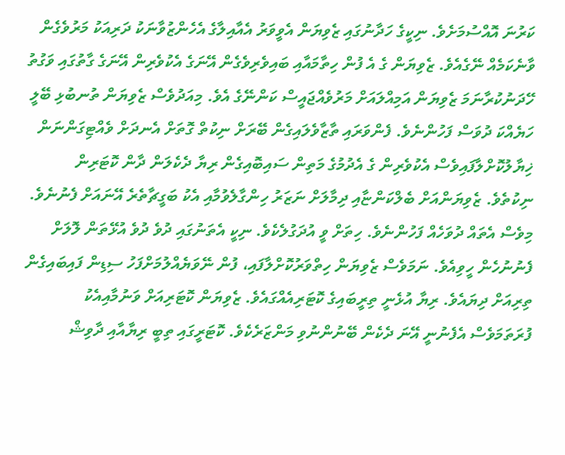ކަރުނަ އޮއްސުމަށެވެ. ނިކީގެ ހަދާނުގައި ޒެވިޔަން އެވީވަރު އެއާއިލާގެ އެހެންޒުވާނަކު ދަރިއަކު މަރުވެގެން ވާނެކަމެއް ނޭގެއެވެ. ޒެވިޔަން ގެ އެ ފުން ހިތާމައާއި ބައިވެރިވެގެން އޭނަގެ އެކުވެރިން އޭނަގެ ގާތުގައި ވަގުތު ހޭދަނުކުރާނަމަ ޒެވިޔަން އަމިއްލައަށް މަރުވެއްޖައީސް ކަންނޭގެ އެވެ. މިއަދުވެސް ޒެވިޔަން ތުނބުޅި ބޭލީ ހަޔެއްކަ ދުވަސް ފަހުންނެވެ. ފެންވަރައި ތާޒާވެލައިގެން ބޭރަށް ނިކުތް ގޮތަށް އެނދަށް ވެއްޓިގަންނަން ޚިޔާލުކޮށްލާފައިވެސް އެކުވެރިން ގެ އެދުމުގެ މަތިން ސައިބޮއިގެން ރިޔާ ދެކެލަން ދާން ކޮޓަރިން ނިކުތެވެ. ޒެވިޔަންއަށް ބެލްކަންޏާއި ދިމާލަށް ނަޒަރު ހިންގާލެވުމާއި އެކު ބަގީޗާތެރެ އޭނައަށް ފެނުނެވެ. މިވެސް އެތައް ދުވަހެއް ފަހުންނެވެ. ހިތަށް ވީ އުދަގުލެކެވެ. ނިކީ އެތަނުގައި ދުވެ ދުވެ އުޅޭތަން ލޮލަށް ފެނުނުހެން ހީވިއެވެ. ނަމަވެސް ޒެވިޔަން ހިތްވަރުކޮށްލާފައި، ފުން ނޭވަޔެއްލުމަށްފަހު ސިޑިން ފައިބައިގެން ތިރިއަށް ދިޔައެވެ. ރިޔާ އުޅެނީ ތިރީބައިގެ ކޮޓަރިއެއްގައެވެ. ޒެވިޔަން ކޮޓަރިއަށް ވަނުމާއިއެކު ފުރަތަމަވެސް އެފެނުނީ އޭނަ ދެކެން ބޭނުންނުވި މަންޒަރެކެވެ. ކޮޓަރީގައި ތިބީ ރިޔާއާއި ދާވިޝް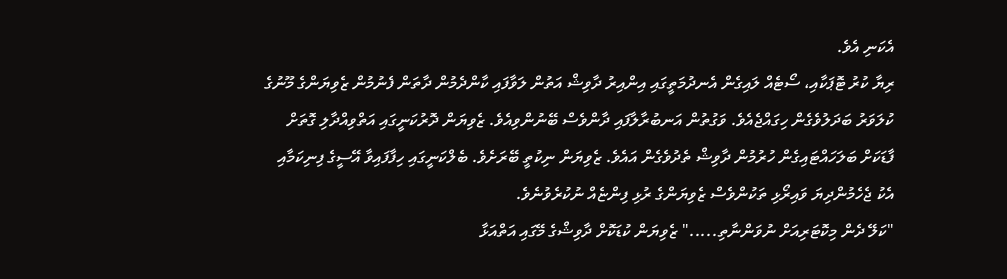އެކަނި އެވެ.
ރިޔާ ކުރު ޓޮޕަކާއި، ސޯޓެއް ލައިގެން އެނދުމަތީގައި އިންއިރު ދާވިޝް އަތުން ލަވާފައި ކާންދެމުން ދާތަން ފެނުމުން ޒެވިޔަންގެ މޫނުގެ ކުލަވަރު ބަދަލުވެގެން ހިގައްޖެއެވެ. ވަގުތުން އަނބުރާލާފައި ދާންވެސް ބޭނުންވިއެވެ. ޒެވިޔަން ދޮރުކަނީގައި އަތްވިއްދާލި ގޮތަށް ފާޑަކަށް ބަލަހައްޓައިގެން ހުރުމުން ދާވިޝް ތެދުވެގެން އައެވެ. ޒެވިޔަން ނިކުތީ ބޭރަށެވެ. ބެލްކަނީގައި ހިފާފައިވާ އޭސީގެ ފިނިކަމާއި އެކު ޖެހެމުންދިޔަ ވައިރޯޅި ތަކުންވެސް ޒެވިޔަންގެ ރުޅި ފިންޏެއް ނުކުރެވުނެވެ.
"ކަލޭ ދެން މިކޮޓަރިއަށް ނުވަންނާތި....." ޒެވިޔަން ކުޑަކޮށް ދާވިޝްގެ މޭގައި އަތްއަޅާ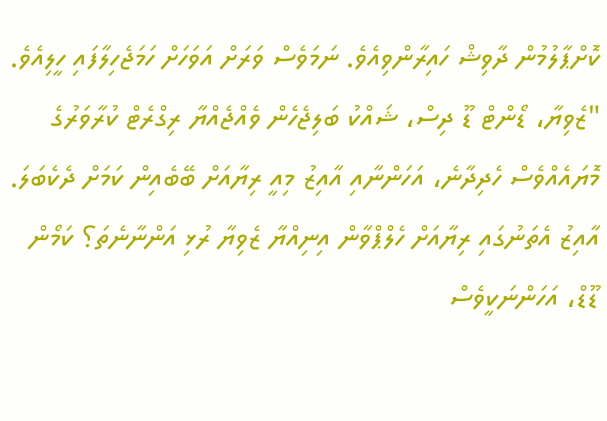ކޮށްޕާލުމުން ދާވިޝް ހައިރާންވިއެވެ. ނަމަވެސް ވަރަށް އަވަހަށް ހަމަޖެހިލާފައި ހީލިއެވެ.
"ޒެވިޔާ، ޑޯންޓް ޑޫ ދިސް، ޝައްކު ބަލިޖެހެން ވެއްޖެއްޔާ ރިގްރެޓް ކުރާވަރުގެ މޮޔައެއްވެސް ހެދިދާނެ، އަހަންނާއި އާއިޒު މިއީ ރިޔާއަށް ބޭބެއިން ކަމަށް ދެކެބަލަ. އާއިޒު އެތަނުގައި ރިޔާއަށް ހެލްޕްވާން އިނިއްޔާ ޒެވިޔާ ރުޅި އަންނާނެތަ؟ ކަމޯން ޑޫޑް، އަހަންނަކީވެސް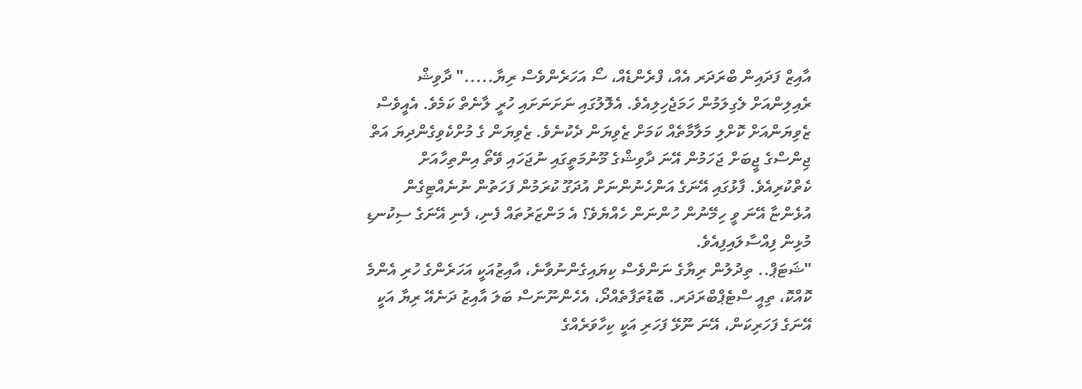އާއިޒް ފަދައިން ބްރަދަރ އެއް، ފްރެންޑެއް، ސޯ އަހަރެންވެސް ރިޔާ....." ދާވިޝް ރެއިލިންއަށް ލެގިލަމުން ހަމަޖެހިލިއެވެ. އެލޮލުގައި ނަށަނަށައި ހުރީ ލާނެތް ކަމެވެ. އެއީވެސް ޒެވިޔަންއަށް ކޮށްލި މަލާމާތެއް ކަމަށް ޒެވިޔަން ދެކުނެވެ. ޒެވިޔަން ގެ މުށްކެވިގެންދިޔަ އަތް ޖިންސްގެ ޖީބަށް ޖަހަމުން އޭނަ ދާވިޝްގެ މޫނުމަތީގައި ނުޖަހައި ވޭތޯ އިންތިހާއަށް ކެތްކުރިއެވެ. ފާޅުގައި އޭނަގެ އަންހެނުންނަށް އުދަގޫ ކުރަމުން ފަހަތުން ނުނެއްޓިގެން އުޅެންޏާ އޭނަ ވީ ހިމޭނުން ހުންނަން ހެއްޔެވެ؟ އެ މަންޒަރުތައް ފެނި، ފެނި އޭނަގެ ސިކުނޑި މުޅިން ފިއްސާލައިފިއެވެ.
"ޝަޓަޕް.. ތިދުލުން ރިޔާގެ ނަންވެސް ކިޔައިގެންނުވާނެ، އާއިޒުއަކީ އަހަރެންގެ ހުރި އެންމެ ކޮއްކޮ، ތިއީ ސްޓެޕްބްރަދަރ. ބޮޑުތަފާތެއްދޯ، އެހެންނޫނަސް ބަލަ އާއިޒު ދަނެއޭ ރިޔާ އަކީ އޭނަގެ ފަހަރިކަން، އޭނަ ނޫޅޭ ފަހަރި އަކީ ކިހާވަރެއްގެ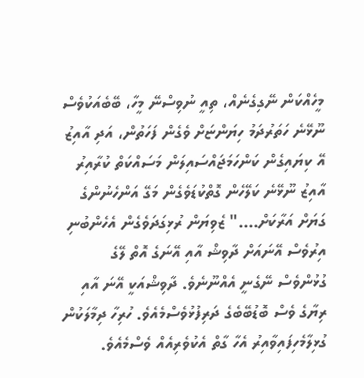މީހެއްކަން ނޭގިގެނެއް، ތިއީ ނުވިސްނޭ މީހާ، ބޭބެއަކުވެސް ނޫޅޭނެ ހަތަރުދަމު ހިޔަންޏަށް ވެގެން ފަހަތުން، އަދި އާއިޒު އޭ ކިޔައިގެން ކަންހަމަޖައްސައިލަން މަސައްކަތް ކުރާއިރު އާއިޒު ނޫޅޭނެ ކަލޭހެން ގޮތްކުޑަވެގެން މަގޭ އަންހެނުންގެ ގަޔަށް އަރާކަށް...." ޒެވިޔަން ރުޅިގަދަވެގެން އެހެންބުނި އިރުވެސް އޭނައަށް ދާވިޝް އާއި އޭނަގެ އޮތް ލޭގެ ގުޅުންވެސް ނޭގެނީ އެއްނޫނެވެ. ދާވިޝްއަކީ އޭނަ އާއި ރިޔާގެ ވެސް ބޮޑުބޭބެގެ ދަރިފުޅުވެސްމެއެވެ. ހުރިހާ ދިމާލަކުން ގުޅިލާމެހިފައިވާއިރު އެހާ ގާތް އެކުވެރިއެއް ވެސްމެއެވެ.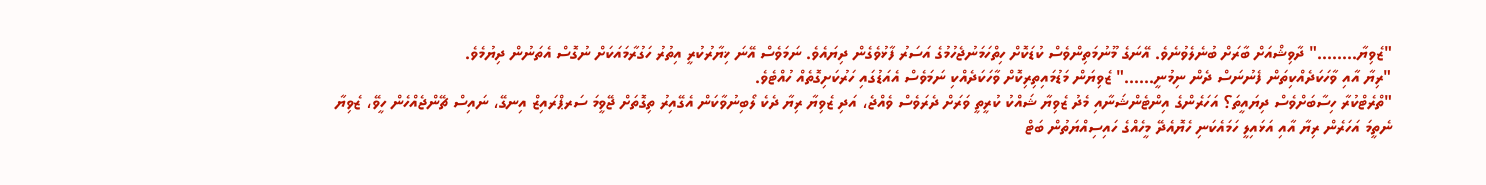"ޒެވިޔާ........" ދާވިޝްއަށް ބާރަށް ބުނެލެވުނެވެ. އޭނަގެ މޫނުމަތިންވެސް ކުޑަކޮށް ހިތްހަމަނުޖެހުމުގެ އަސަރު ފާޅުވެގެން ދިޔައެވެ. ނަމަވެސް އޭނަ ޚިޔާރުކުރީ އިތުރު ހަގުރާމައަކަށް ނުގޮސް އެތަނުން ދިޔުމެވެ.
"ރިޔާ އާއި ވާހަކަދެއްކިތަން ފެނުނަސް ދެން ނިމުނީ......" ޒެވިޔަން މަޑުމައިތިރިކޮށް ވާހަކަދެއްކި ނަމަވެސް އެއަޑުގައި ހަރުކަށިގޮތެއް ހުއްޓެވެ.
"ތްރެޓްކުރާ ހިސާބަށްވެސް ދިޔައީތަ؟ އަހަރެންގެ އިންޓެންޝަނާއި މެދު ޒެވިޔާ ޝައްކު ކުރީތީ ވަރަށް ދެރަވެސް ވެއްޖެ، އަދި ޒެވިޔާ ރިޔާ ދެކެ ލޯބިނުވާކަން އެގޭއިރު ތިގޮތަށް ޖޭވީމަ ސަރޕްރައިޒް އިނގޭ، ނައިސް ޗޭންޖެއްހެން ހީވޭ، ޒެވިޔާ ނެތީމަ އަހަރެން ރިޔާ އާއި އަޅައިލީ ހަމައެކަނި ހެޔޮއެދޭ މީހެއްގެ ހައިސިއްޔަތުން ބަޓް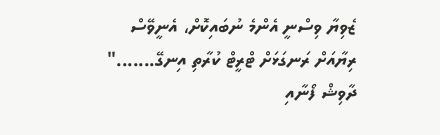ޒެވިޔާ ވިސްނީ އެންމެ ނުބައިކޮށް، އެނީވޭސް ރިޔާއަށް ރަނގަޅަށް ޓްރީޓް ކުރާތި އިނގޭ......." ދާވިޝް ފޯނާއި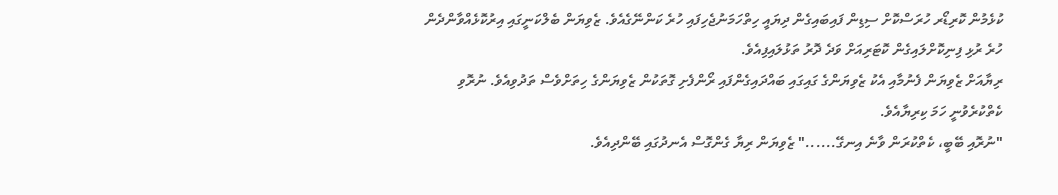ކުޅެމުން ކޮރިޑޯރ ހުރަސްކޮށް ސިޑިން ފައިބައިގެން ދިޔައީ ހިތްހަމަނުޖެހިފައި ހުރެ ކަންނޭގެއެވެ. ޒެވިޔަން ބެލްކަނީގައި އިރުކޮޅެއްވާންދެން ހުރެ ރުޅި ފިނިކޮށްލައިގެން ކޮޓަރިއަށް ވަދެ ދޮރު ތަޅުލައިފިއެވެ.
ރިޔާއަށް ޒެވިޔަން ފެނުމާއި އެކު ޒެވިޔަންގެ ގައިގައި ބައްދައިގެންފައި ރޯންފެށި ގޮތަކުން ޒެވިޔަންގެ ހިތަށްވެސް ތަދުވިއެވެ. ނުރޮވި ކެތްކުރެވުނީ ހަމަ ކިރިޔާއެވެ.
"ނުރޮއި ބޭބީ، ކެތްކުރަން ވާނެ އިނގޭ......" ޒެވިޔަން ރިޔާ ގެންގޮސް އެނދުގައި ބޭންދިއެވެ.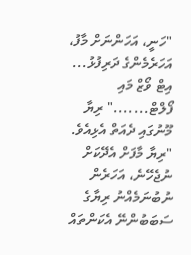"ހަނީ، އަހަންނަށް މާފު، އަހަރެމެންގެ ދަރިފުޅު... އިޓް ވޯޒް މައި ފޯލްޓް......." ރިޔާ މޫނުގައި ދެއަތް އެޅިއެވެ.
"ރިޔާ މާފަށް އެދޭކަށް ނުޖެހޭނެ، އަހަރެން ނުބުނަމެއްނު ރިޔާގެ ސަބަބުންނޭ އެކަންތައް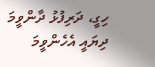ހިގީ، ދަރިފުޅު ދާންވީމަ ދިޔައީ އެހެންވީމަ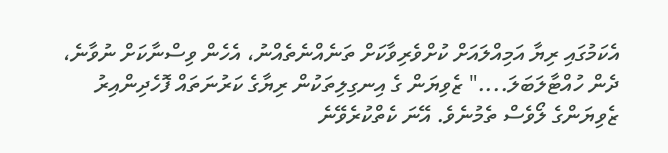އެކަމުގައި ރިޔާ އަމިއްލައަށް ކުށްވެރިވާކަށް ތަނެއްނެތެއްނު، އެހެން ވިސްނާކަށް ނުވާނެ، ދެން ހުއްޓާލަބަލަ...." ޒެވިޔަން ގެ އިނގިލިތަކުން ރިޔާގެ ކަރުނަތައް ފޮހެދިންއިރު ޒެވިޔަންގެ ލޯވެސް ތެމުނެވެ. އޭނަ ކެތްކުރެވޭނެ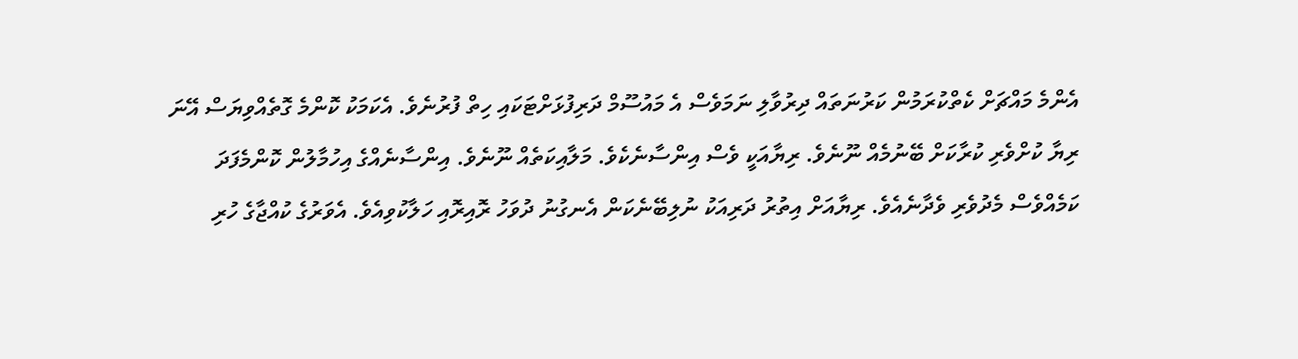އެންމެ މައްޗަށް ކެތްކުރަމުން ކަރުނަތައް ދިރުވާލި ނަމަވެސް އެ މައުސޫމް ދަރިފުޅަށްޓަކައި ހިތް ފުރުނެވެ. އެކަމަކު ކޮންމެ ގޮތެއްވިޔަސް އޭނަ ރިޔާ ކުށްވެރި ކުރާކަށް ބޭނުމެއް ނޫނެވެ. ރިޔާއަކީ ވެސް އިންސާނެކެވެ. މަލާއިކަތެއް ނޫނެވެ. އިންސާނެއްގެ އިހުމާލުން ކޮންމެފަދަ ކަމެއްވެސް މެދުވެރި ވެދާނެއެވެ. ރިޔާއަށް އިތުރު ދަރިއަކު ނުލިބޭނެކަން އެނގުނު ދުވަހު ރޮއިރޮއި ހަލާކުވިއެވެ. އެވަރުގެ ކުއްޖާގެ ހުރި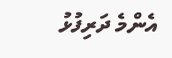އެންމެ ދަރިފުޅު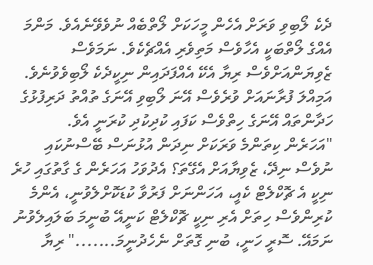ދެކެ ލޯބިވި ވަރަށް އެހެން މީހަކަށް ލޯތްބެއް ނުވެވޭނެއެވެ. މަންމަ އެއްގެ ލޯތްބަކީ އެހާވެސް މަތިވެރި އެއްޗެކެވެ. ނަމަވެސް ޒެވިޔަންއަށްވެސް ރިޔާ އެކޭ އެއްފަދައިން ނިކީދެކެ ލޯބިވެވުނެވެ. އަމިއްލަ ފުރާނައަށް ވުރެވެސް އޭނަ ލޯބިވި އޭނަގެ ތުއްތު ދަރިފުޅުގެ ހަދާންތައް އޭނަގެ ހިތްވެސް ކަފައި ކުދިކުދި ކުރަނީ އެވެ.
"އަހަރެން ކިތަންމެ ވަރަކަށް ނިދަން އުޅުނަސް ބޭސްނުކައި ނުވެސް ނިދޭ، ޒެވިޔާއަށް އެގޭތަ؟ އެދުވަހު އަހަރެން ގެ ގާތުގައި ހުރެ ނިކީ އެ ޗޮކްލެޓް ކެއީ، އަހަންނަށް ފަރުވާ ކުޑަކޮށްލެވުނީ، އެންމެ ކުރިންވެސް ހިތަށް އެރި ނިކީ ޗޮކްލެޓް ކަނީއޭ ބުނީމަ ބަލައިލެވުނު ނަމައޭ. ސޮރީ ހަނީ، ބުނި ގޮތަށް ނެހެދުނީމަ......." ރިޔާ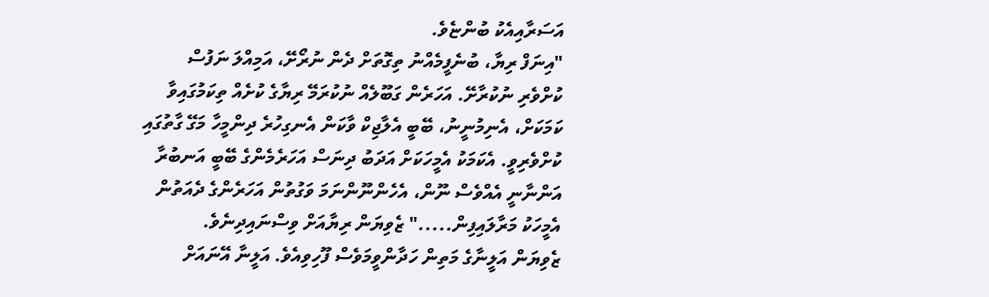އަސަރާއިއެކު ބުންޏެވެ.
"އިނަފް ރިޔާ، ބުނެފީމެއްނު ތިގޮތަށް ދެން ނުރޯށޭ، އަމިއްލަ ނަފުސް ކުށްވެރި ނުކުރާށޭ. އަހަރެން ގަބޫލެއް ނުކުރަމޭ ރިޔާގެ ކުށެއް ތިކަމުގައިވާ ކަމަކަށް، އެނިމުނީނު، ބޭބީ އެލާޖިކް ވާކަން އެނގިހުރެ ދިންމީހާ މަގޭ ގާތުގައި ކުށްވެރިވީ. އެކަމަކު އެމީހަކަށް އަދަބު ދިނަސް އަހަރެމެންގެ ބޭބީ އަނބުރާ އަންނާނީ އެއްވެސް ނޫން، އެހެންނޫންނަމަ ވަގުތުން އަހަރެންގެ ދެއަތުން އެމީހަކު މަރާލައިފިން....." ޒެވިޔަން ރިޔާއަށް ވިސްނައިދިނެވެ.
ޒެވިޔަން އަލީނާގެ މަތިން ހަދާންވީމަވެސް ފޫހިވިއެވެ. އަލީނާ އޭނައަށް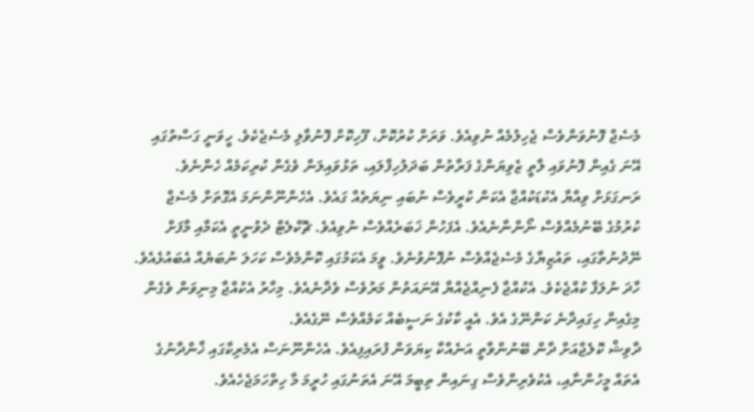މެސެޖް ފޮނުވަންވެސް ޖެހިލުމެއް ނުވިއެވެ. ވަރަށް ކުރުކޮށް، ފޫހިކޮށް ފޮނުވާލި މެސެޖެކެވެ. ހީވަނީ ގަސްތުގައި އޭނަ ގެއިން ފޮނުވައި ލާތީ ޒެވިޔަންގެ ފަރާތުން ބަދަލުހިފާލައި، ތަޅުވައިލަން ވެގެން ކުރިކަމެއް ހެންނެވެ. ރަނގަޅަށް ވިއްޔާ އެކުޑަކުއްޖާ އެކަން ކުރީވެސް ނުބައި ނިޔަތެއް ގައެވެ. އެހެންނޫންނަމަ އެގޮތަށް މެސެޖް ކުރުމުގެ ބޭނުމެއްވެސް ނޯންނާނެއެވެ. އެފަހުން ޚަބަރެއްވެސް ނުވިއެވެ. ޗޮކްލެޓް ދެވުނީތީ އެކަމާއި މާފަށް ނޭދުނުތާގައި، ތައުޒިޔާގެ މެސެޖެއްވެސް ނުފޮނުވުނެވެ. ވީމަ އެކަމުގައި ކޮންމެވެސް ކަހަލަ ނުބަޔެއް އެބައުޅެއެވެ. ހާދަ ނުލަފާ ކުއްޖެކެވެ. އެކުއްޖާ ފެނިއްޖެއްޔާ އޭނައަތުން މަރުވެސް ވެދާނެއެވެ. މިހާރު އެކުއްޖާ މިނިވަން ވެގެން މިގެއިން ހިގައިދާނެ ކަންނޭގެ އެވެ. އެއީ ކާކުގެ ނަސީބެއް ކަމެއްވެސް ނޭގެއެވެ.
ދާވިޝް ކޮލެޖްއަށް ދާން ބޭނުންވާތީ އަނެއްކާ ކިޔަވަން ފުރައިފިއެވެ. އެހެންނޫނަސް އެމެރިކާގައި ޚާންދާނުގެ އެތައް މީހުންނާއި، އެކުވެރިންވެސް ގިނައިން ތިބީމަ އޭނަ އެތަނުގައި ހުރީމަ މާ ހިތްހަމަޖެހެއެވެ.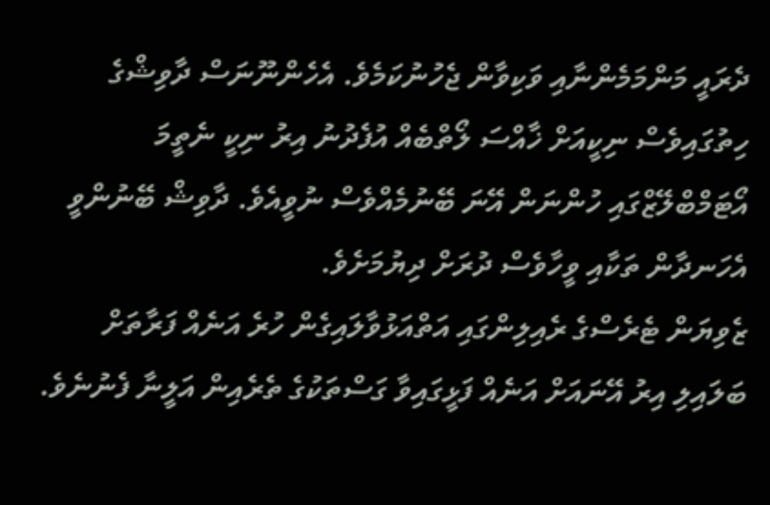ދެރައީ މަންމަމެންނާއި ވަކިވާން ޖެހުނުކަމެވެ. އެހެންނޫނަސް ދާވިޝްގެ ހިތުގައިވެސް ނިކީއަށް ޚާއްސަ ލޯތްބެއް އުފެދުނު އިރު ނިކީ ނެތީމަ އޯޓަމްބްލޭޒްގައި ހުންނަން އޭނަ ބޭނުމެއްވެސް ނުވީއެވެ. ދާވިޝް ބޭނުންވީ އެހަނދާން ތަކާއި ވީހާވެސް ދުރަށް ދިޔުމަށެވެ.
ޒެވިޔަން ޓެރެސްގެ ރެއިލިންގައި އަތްއަޅުވާލައިގެން ހުރެ އަނެއް ފަރާތަށް ބަލައިލި އިރު އޭނައަށް އަނެއް ފަޅީގައިވާ ގަސްތަކުގެ ތެރެއިން އަލީނާ ފެނުނެވެ.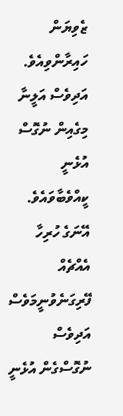ޒެވިޔަން ހައިރާންވިއެވެ. އަދިވެސް އަލީނާ މިގެއިން ނުގޮސް އުޅެނީ ކީއްވެބާވައެވެ. އޭނަގެ ހުރިހާ އެއްޗެއް ފޭރިގަނެވުނީމަވެސް އަދިވެސް ނުގޮސްގެން އުޅެނީ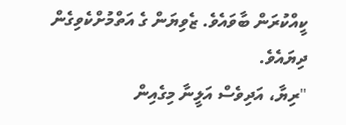ކީއްކުރަން ބާވައެވެ. ޒެވިޔަން ގެ އަތްމުށްކެވިގެން ދިޔައެވެ.
"ރިޔާ، އަދިވެސް އަލީނާ މިގެއިން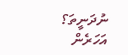ނުދަނީތަ؟ އަހަރެން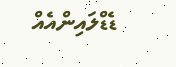ޑެޑްލައިންއެއް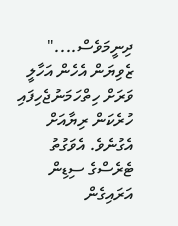ދިނީމަވެސް...." ޒެވިޔަން އެހެން އަހާލީ ވަރަށް ހިތްހަމަނުޖެހިފައި ހުރެކަން ރިޔާއަށް އެގުނެވެ. އެވަގުތު ޓެރެސްގެ ސިޑިން އަރައިގެން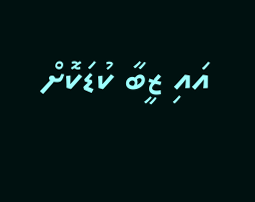އައި ޒީބާ ކުޑަކޮށް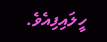ހީލައިފިއެވެ.